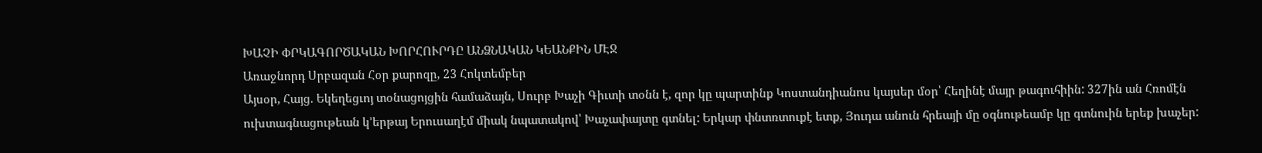ԽԱՉԻ ՓՐԿԱԳՈՐԾԱԿԱՆ ԽՈՐՀՈՒՐԴԸ ԱՆՁՆԱԿԱՆ ԿԵԱՆՔԻՆ ՄԷՋ
Առաջնորդ Սրբազան Հօր քարոզը, 23 Հոկտեմբեր
Այսօր, Հայց. Եկեղեցւոյ տօնացոյցին համաձայն, Սուրբ Խաչի Գիւտի տօնն է, զոր կը պարտինք Կոստանդիանոս կայսեր մօր՝ Հեղինէ մայր թագուհիին: 327ին ան Հռոմէն ուխտագնացութեան կ՚երթայ Երուսաղէմ միակ նպատակով՝ Խաչափայտը գտնել: Երկար փնտռտուքէ ետք, Յուդա անուն հրեայի մը օգնութեամբ կը գտնուին երեք խաչեր: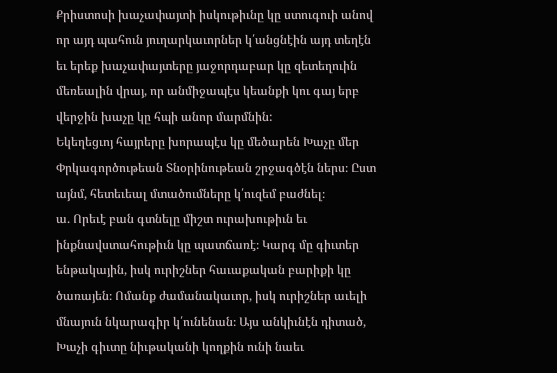Քրիստոսի խաչափայտի իսկութիւնը կը ստուգուի անով որ այդ պահուն յուղարկաւորներ կ՛անցնէին այդ տեղէն եւ երեք խաչափայտերը յաջորդաբար կը զետեղուին մեռեալին վրայ, որ անմիջապէս կեանքի կու գայ երբ վերջին խաչը կը հպի անոր մարմնին:
Եկեղեցւոյ հայրերը խորապէս կը մեծարեն Խաչը մեր Փրկագործութեան Տնօրինութեան շրջագծէն ներս։ Ըստ այնմ, հետեւեալ մտածումները կ՛ուզեմ բաժնել։
ա. Որեւէ բան գտնելը միշտ ուրախութիւն եւ ինքնավստահութիւն կը պատճառէ։ Կարգ մը գիւտեր ենթակային, իսկ ուրիշներ հաւաքական բարիքի կը ծառայեն։ Ոմանք ժամանակաւոր, իսկ ուրիշներ աւելի մնայուն նկարագիր կ՛ունենան։ Այս անկիւնէն դիտած, Խաչի գիւտը նիւթականի կողքին ունի նաեւ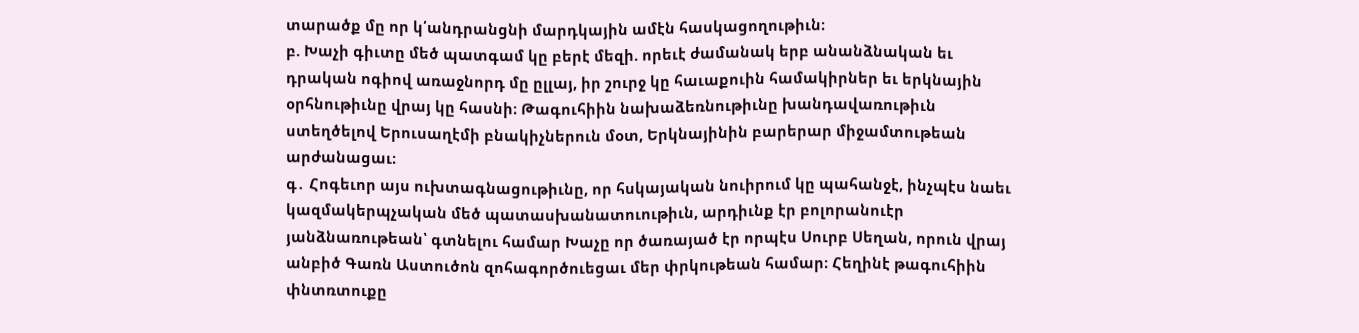տարածք մը որ կ՛անդրանցնի մարդկային ամէն հասկացողութիւն։
բ. Խաչի գիւտը մեծ պատգամ կը բերէ մեզի. որեւէ ժամանակ երբ անանձնական եւ դրական ոգիով առաջնորդ մը ըլլայ, իր շուրջ կը հաւաքուին համակիրներ եւ երկնային օրհնութիւնը վրայ կը հասնի։ Թագուհիին նախաձեռնութիւնը խանդավառութիւն ստեղծելով Երուսաղէմի բնակիչներուն մօտ, Երկնայինին բարերար միջամտութեան արժանացաւ։
գ․ Հոգեւոր այս ուխտագնացութիւնը, որ հսկայական նուիրում կը պահանջէ, ինչպէս նաեւ կազմակերպչական մեծ պատասխանատուութիւն, արդիւնք էր բոլորանուէր յանձնառութեան՝ գտնելու համար Խաչը որ ծառայած էր որպէս Սուրբ Սեղան, որուն վրայ անբիծ Գառն Աստուծոն զոհագործուեցաւ մեր փրկութեան համար։ Հեղինէ թագուհիին փնտռտուքը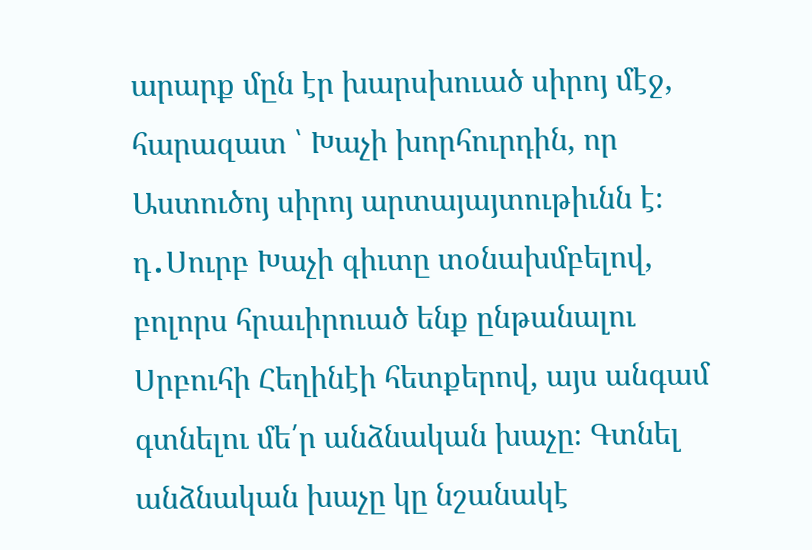արարք մըն էր խարսխուած սիրոյ մէջ, հարազատ ՝ Խաչի խորհուրդին, որ Աստուծոյ սիրոյ արտայայտութիւնն է։
դ․Սուրբ Խաչի գիւտը տօնախմբելով, բոլորս հրաւիրուած ենք ընթանալու Սրբուհի Հեղինէի հետքերով, այս անգամ գտնելու մե՛ր անձնական խաչը։ Գտնել անձնական խաչը կը նշանակէ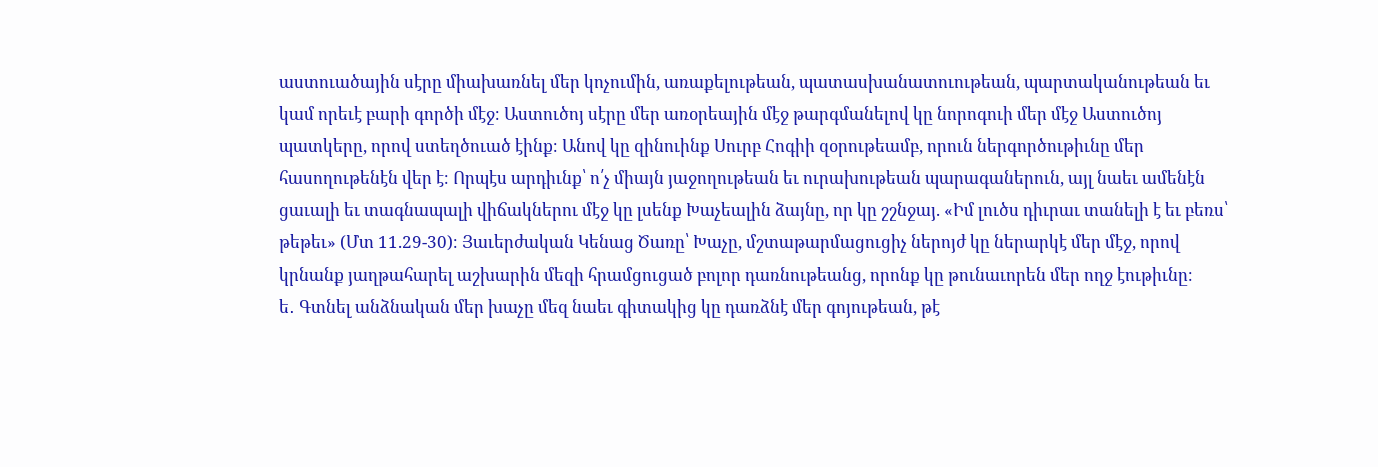աստուածային սէրը միախառնել մեր կոչումին, առաքելութեան, պատասխանատուութեան, պարտականութեան եւ կամ որեւէ բարի գործի մէջ։ Աստուծոյ սէրը մեր առօրեային մէջ թարգմանելով կը նորոգուի մեր մէջ Աստուծոյ պատկերը, որով ստեղծուած էինք։ Անով կը զինուինք Սուրբ Հոգիի զօրութեամբ, որուն ներգործութիւնը մեր հասողութենէն վեր է։ Որպէս արդիւնք՝ ո՛չ միայն յաջողութեան եւ ուրախութեան պարագաներուն, այլ նաեւ ամենէն ցաւալի եւ տագնապալի վիճակներու մէջ կը լսենք Խաչեալին ձայնը, որ կը շշնջայ. «Իմ լուծս դիւրաւ տանելի է եւ բեռս՝ թեթեւ» (Մտ 11.29-30)։ Յաւերժական Կենաց Ծառը՝ Խաչը, մշտաթարմացուցիչ ներոյժ կը ներարկէ մեր մէջ, որով կրնանք յաղթահարել աշխարին մեզի հրամցուցած բոլոր դառնութեանց, որոնք կը թունաւորեն մեր ողջ էութիւնը։
ե․ Գտնել անձնական մեր խաչը մեզ նաեւ գիտակից կը դառձնէ մեր գոյութեան, թէ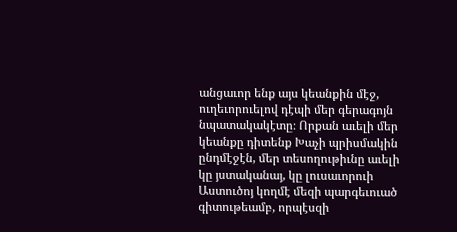անցաւոր ենք այս կեանքին մէջ, ուղեւորուելով դէպի մեր գերագոյն նպատակակէտը։ Որքան աւելի մեր կեանքը դիտենք Խաչի պրիսմակին ընդմէջէն, մեր տեսողութիւնը աւելի կը յստականայ, կը լուսաւորուի Աստուծոյ կողմէ մեզի պարգեւուած գիտութեամբ, որպէսզի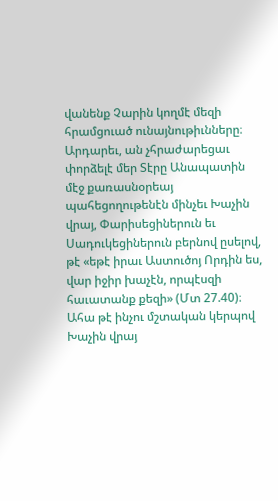վանենք Չարին կողմէ մեզի հրամցուած ունայնութիւնները։ Արդարեւ, ան չհրաժարեցաւ փորձելէ մեր Տէրը Անապատին մէջ քառասնօրեայ պահեցողութենէն մինչեւ Խաչին վրայ, Փարիսեցիներուն եւ Սադուկեցիներուն բերնով ըսելով, թէ «եթէ իրաւ Աստուծոյ Որդին ես, վար իջիր խաչէն, որպէսզի հաւատանք քեզի» (Մտ 27.40)։ Ահա թէ ինչու մշտական կերպով Խաչին վրայ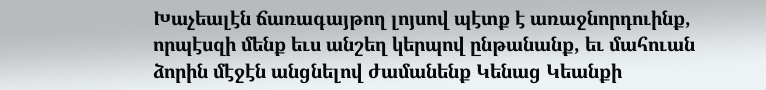Խաչեալէն ճառագայթող լոյսով պէտք է առաջնորդուինք, որպէսզի մենք եւս անշեղ կերպով ընթանանք, եւ մահուան ձորին մէջէն անցնելով ժամանենք Կենաց Կեանքի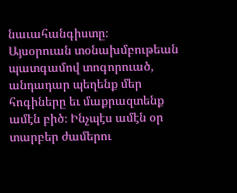նաւահանգիստը։
Այսօրուան տօնախմբութեան պատգամով տոգորուած, անդադար պեղենք մեր հոգիները եւ մաքրազտենք ամէն բիծ։ Ինչպէս ամէն օր տարբեր ժամերու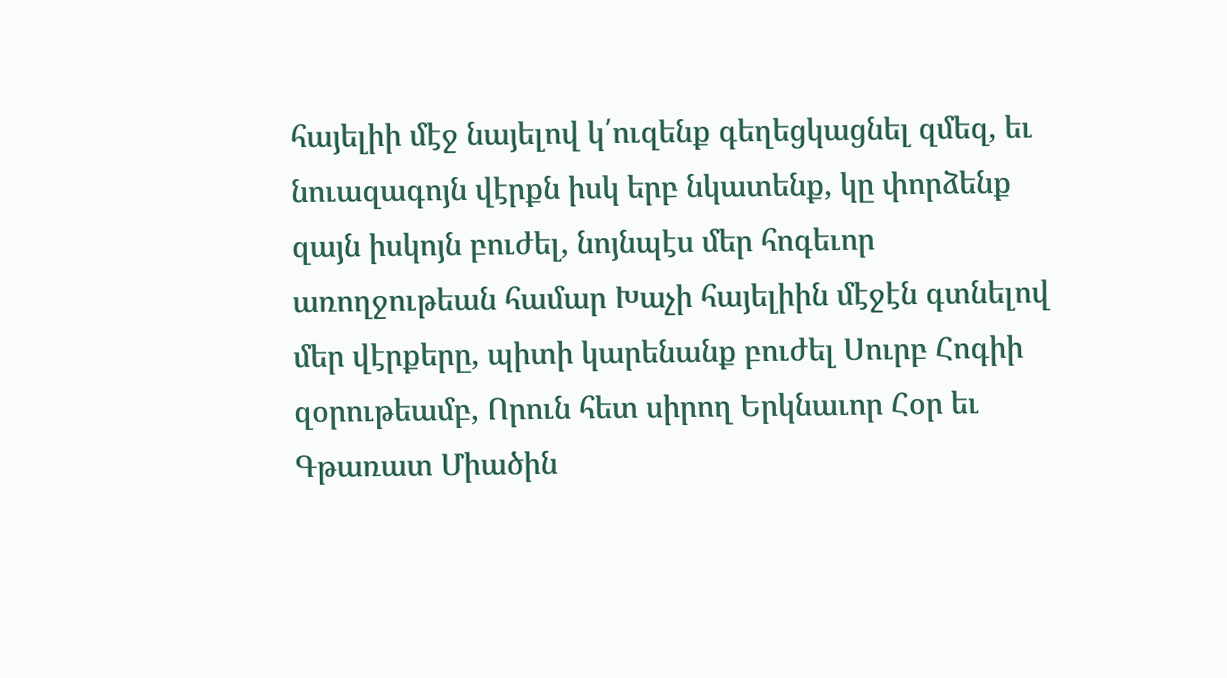հայելիի մէջ նայելով կ՛ուզենք գեղեցկացնել զմեզ, եւ նուազագոյն վէրքն իսկ երբ նկատենք, կը փորձենք զայն իսկոյն բուժել, նոյնպէս մեր հոգեւոր առողջութեան համար Խաչի հայելիին մէջէն գտնելով մեր վէրքերը, պիտի կարենանք բուժել Սուրբ Հոգիի զօրութեամբ, Որուն հետ սիրող Երկնաւոր Հօր եւ Գթառատ Միածին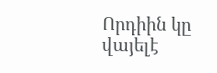Որդիին կը վայելէ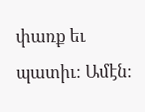փառք եւ պատիւ։ Ամէն։